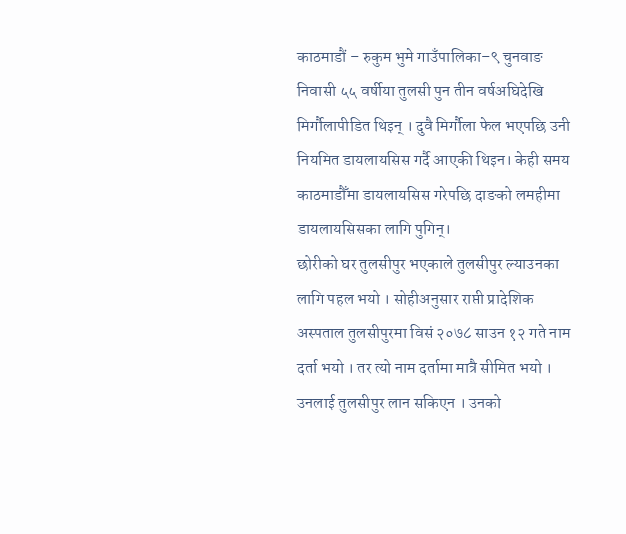काठमाडौं – रुकुम भुमे गाउँपालिका–९ चुनवाङ निवासी ५५ वर्षीया तुलसी पुन तीन वर्षअघिदेखि मिर्गौलापीडित थिइन् । दुवै मिर्गौला फेल भएपछि उनी नियमित डायलायसिस गर्दै आएकी थिइन। केही समय काठमाडौँमा डायलायसिस गरेपछि दाङको लमहीमा डायलायसिसका लागि पुगिन्।
छोरीको घर तुलसीपुर भएकाले तुलसीपुर ल्याउनका लागि पहल भयो । सोहीअनुसार राप्ती प्रादेशिक अस्पताल तुलसीपुरमा विसं २०७८ साउन १२ गते नाम दर्ता भयो । तर त्यो नाम दर्तामा मात्रै सीमित भयो । उनलाई तुलसीपुर लान सकिएन । उनको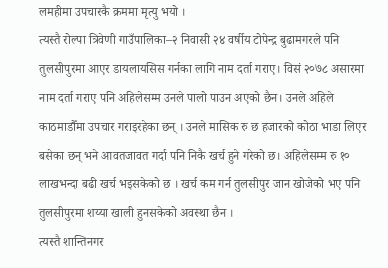लमहीमा उपचारकै क्रममा मृत्यु भयो ।
त्यस्तै रोल्पा त्रिवेणी गाउँपालिका–२ निवासी २४ वर्षीय टोपेन्द्र बुढामगरले पनि तुलसीपुरमा आएर डायलायसिस गर्नका लागि नाम दर्ता गराए। विसं २०७८ असारमा नाम दर्ता गराए पनि अहिलेसम्म उनले पालो पाउन अएको छैन। उनले अहिले काठमाडौँमा उपचार गराइरहेका छन् । उनले मासिक रु छ हजारको कोठा भाडा लिएर बसेका छन् भने आवतजावत गर्दा पनि निकै खर्च हुने गरेको छ। अहिलेसम्म रु १० लाखभन्दा बढी खर्च भइसकेको छ । खर्च कम गर्न तुलसीपुर जान खोजेको भए पनि तुलसीपुरमा शय्या खाली हुनसकेको अवस्था छैन ।
त्यस्तै शान्तिनगर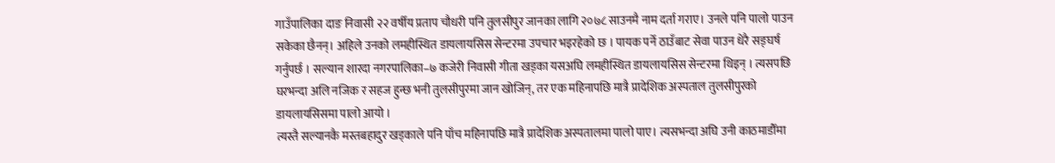गाउँपालिका दाङ निवासी २२ वर्षीय प्रताप चौधरी पनि तुलसीपुर जानका लागि २०७८ साउनमै नाम दर्ता गराए। उनले पनि पालो पाउन सकेका छैनन्। अहिले उनको लमहीस्थित डायलायसिस सेन्टरमा उपचार भइरहेको छ । पायक पर्ने ठाउँबाट सेवा पाउन धेरै सङ्घर्ष गर्नुपर्छ । सल्यान शारदा नगरपालिका–७ कजेरी निवासी गीता खड्का यसअघि लमहीस्थित डायलायसिस सेन्टरमा थिइन् । त्यसपछि घरभन्दा अलि नजिक र सहज हुन्छ भनी तुलसीपुरमा जान खोजिन्, तर एक महिनापछि मात्रै प्रादेशिक अस्पताल तुलसीपुरको डायलायसिसमा पालो आयो ।
त्यस्तै सल्यानकै मस्तबहादुर खड्काले पनि पाँच महिनापछि मात्रै प्रादेशिक अस्पतालमा पालो पाए। त्यसभन्दा अघि उनी काठमाडौँमा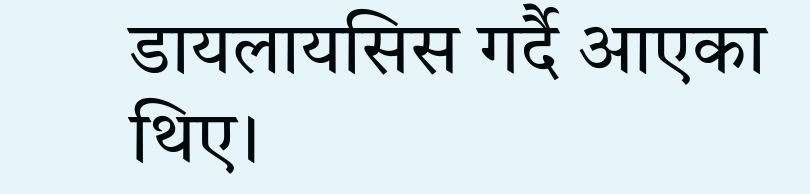डायलायसिस गर्दै आएका थिए।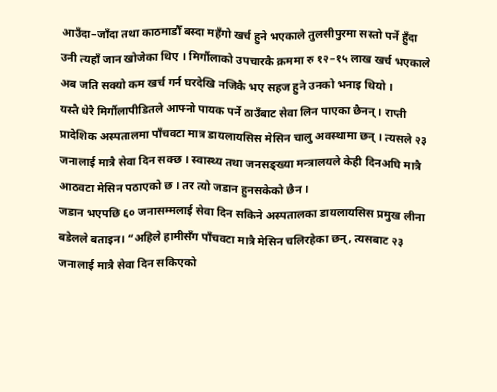आउँदा–जाँदा तथा काठमाडौँ बस्दा महँगो खर्च हुने भएकाले तुलसीपुरमा सस्तो पर्ने हुँदा उनी त्यहाँ जान खोजेका थिए । मिर्गौलाको उपचारकै क्रममा रु १२–१५ लाख खर्च भएकाले अब जति सक्यो कम खर्च गर्न घरदेखि नजिकै भए सहज हुने उनको भनाइ थियो ।
यस्तै धेरै मिर्गौलापीडितले आफ्नो पायक पर्ने ठाउँबाट सेवा लिन पाएका छैनन् । राप्ती प्रादेशिक अस्पतालमा पाँचवटा मात्र डायलायसिस मेसिन चालु अवस्थामा छन् । त्यसले २३ जनालाई मात्रै सेवा दिन सक्छ । स्वास्थ्य तथा जनसङ्ख्या मन्त्रालयले केही दिनअघि मात्रै आठवटा मेसिन पठाएको छ । तर त्यो जडान हुनसकेको छैन ।
जडान भएपछि ६० जनासम्मलाई सेवा दिन सकिने अस्पतालका डायलायसिस प्रमुख लीना बडेलले बताइन। “अहिले हामीसँग पाँचवटा मात्रै मेसिन चलिरहेका छन्, त्यसबाट २३ जनालाई मात्रै सेवा दिन सकिएको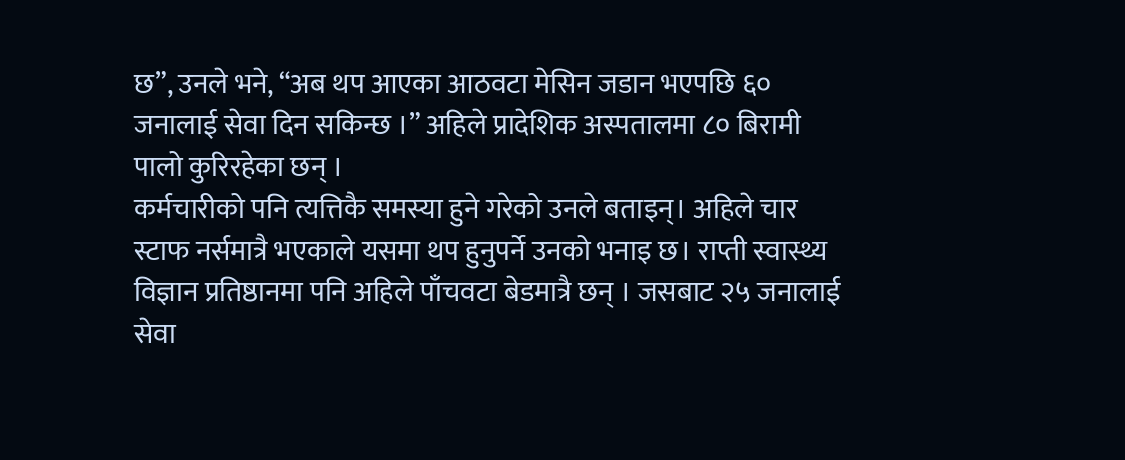छ”, उनले भने, “अब थप आएका आठवटा मेसिन जडान भएपछि ६० जनालाई सेवा दिन सकिन्छ ।” अहिले प्रादेशिक अस्पतालमा ८० बिरामी पालो कुरिरहेका छन् ।
कर्मचारीको पनि त्यत्तिकै समस्या हुने गरेको उनले बताइन्। अहिले चार स्टाफ नर्समात्रै भएकाले यसमा थप हुनुपर्ने उनको भनाइ छ। राप्ती स्वास्थ्य विज्ञान प्रतिष्ठानमा पनि अहिले पाँचवटा बेडमात्रै छन् । जसबाट २५ जनालाई सेवा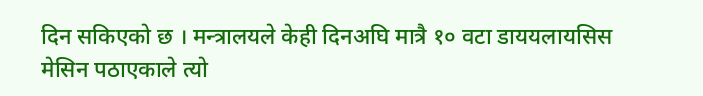दिन सकिएको छ । मन्त्रालयले केही दिनअघि मात्रै १० वटा डाययलायसिस मेसिन पठाएकाले त्यो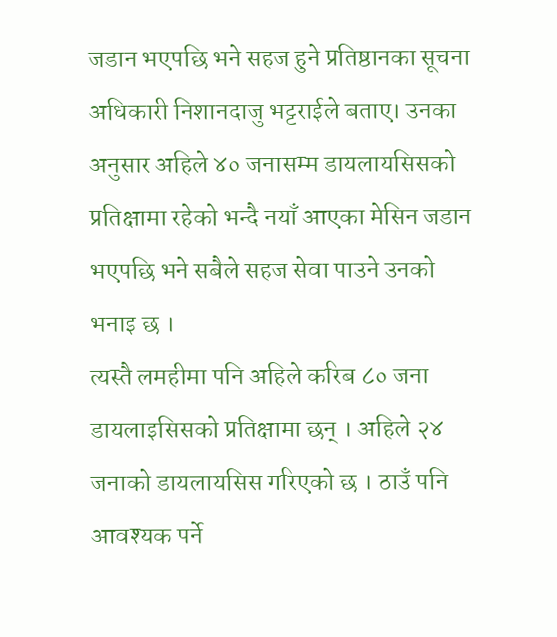जडान भएपछि भने सहज हुने प्रतिष्ठानका सूचना अधिकारी निशानदाजु भट्टराईले बताए। उनका अनुसार अहिले ४० जनासम्म डायलायसिसको प्रतिक्षामा रहेको भन्दै नयाँ आएका मेसिन जडान भएपछि भने सबैले सहज सेवा पाउने उनको भनाइ छ ।
त्यस्तै लमहीमा पनि अहिले करिब ८० जना डायलाइसिसको प्रतिक्षामा छन् । अहिले २४ जनाको डायलायसिस गरिएको छ । ठाउँ पनि आवश्यक पर्ने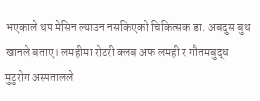भएकाले थप मेसिन ल्याउन नसकिएको चिकित्सक डा. अबदुस बुथ खानले बताए। लमहीमा रोटरी क्लब अफ लमही र गौतमबुद्ध मुटुरोग अस्पतालले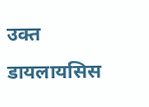उक्त डायलायसिस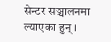सेन्टर सञ्चालनमा ल्याएका हुन् ।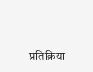प्रतिक्रिया